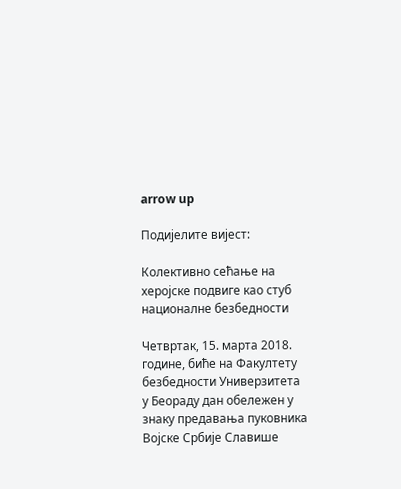arrow up

Подијелите вијест:

Колективно сећање на херојске подвиге као стуб националне безбедности

Четвртак, 15. марта 2018. године, биће на Факултету безбедности Универзитета у Беораду дан обележен у знаку предавања пуковника Војске Србије Славише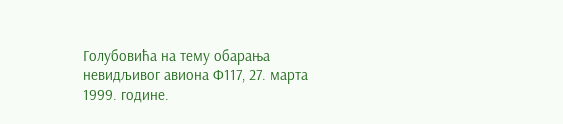Голубовића на тему обарања невидљивог авиона Ф117, 27. марта 1999. године.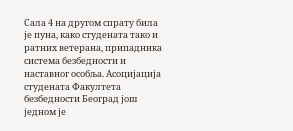Сала 4 на другом спрату била је пуна, како студената тако и ратних ветерана, припадника система безбедности и наставног особља. Асоцијација студената Факултета безбедности Београд још једном је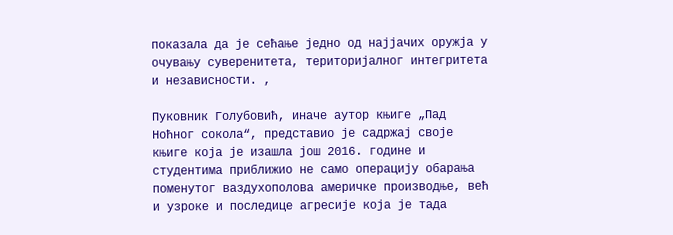показала да је сећање једно од најјачих оружја у очувању суверенитета, територијалног интегритета и независности. ,

Пуковник Голубовић, иначе аутор књиге „Пад Ноћног сокола“, представио је садржај своје књиге која је изашла још 2016. године и студентима приближио не само операцију обарања поменутог ваздухополова америчке производње, већ и узроке и последице агресије која је тада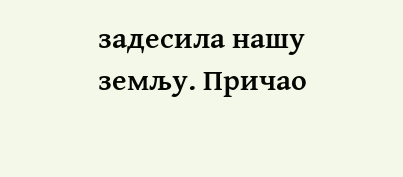задесила нашу земљу. Причао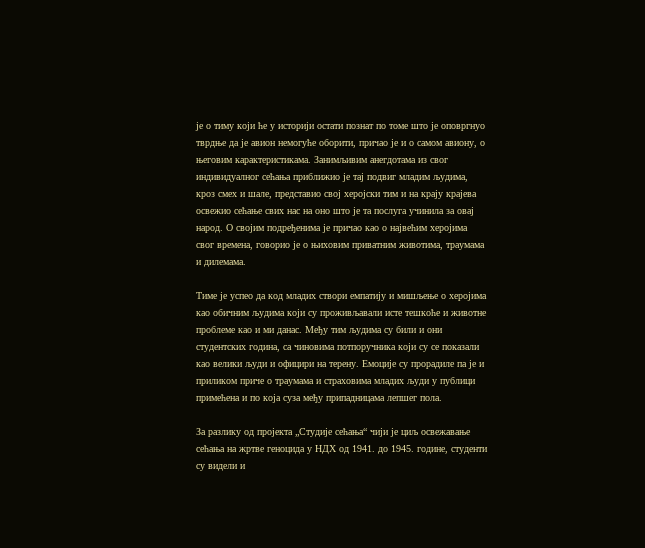је о тиму који ће у историји остати познат по томе што је оповргнуо тврдње да је авион немогуће оборити, причао је и о самом авиону, о његовим карактеристикама. Занимљивим анегдотама из свог индивидуалног сећања приближио је тај подвиг младим људима, кроз смех и шале, представио свој херојски тим и на крају крајева освежио сећање свих нас на оно што је та послуга учинила за овај народ. О својим подређенима је причао као о највећим херојима свог времена, говорио је о њиховим приватним животима, траумама и дилемама.

Тиме је успео да код младих створи емпатију и мишљење о херојима као обичним људима који су проживљавали исте тешкоће и животне проблеме као и ми данас. Међу тим људима су били и они студентских година, са чиновима потпоручника који су се показали као велики људи и официри на терену. Емоције су прорадиле па је и приликом приче о траумама и страховима младих људи у публици примећена и по која суза међу припадницама лепшег пола.

За разлику од пројекта „Студије сећања“ чији је циљ освежавање сећања на жртве геноцида у НДХ од 1941. до 1945. године, студенти су видели и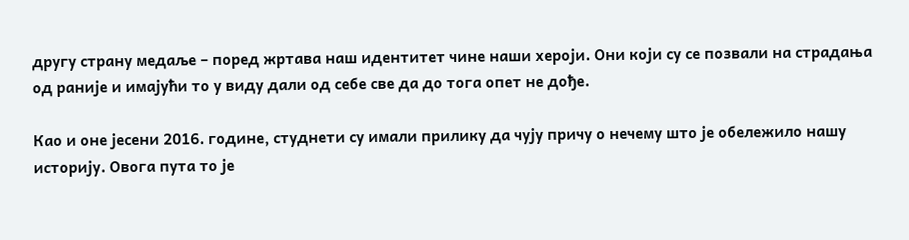другу страну медаље – поред жртава наш идентитет чине наши хероји. Они који су се позвали на страдања од раније и имајући то у виду дали од себе све да до тога опет не дође.

Као и оне јесени 2016. године, студнети су имали прилику да чују причу о нечему што је обележило нашу историју. Овога пута то је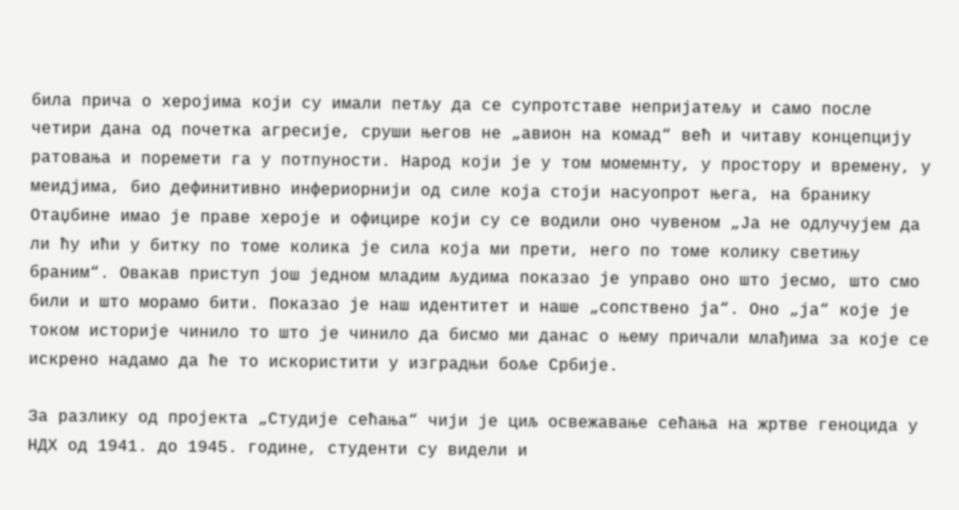била прича о херојима који су имали петљу да се супротставе непријатељу и само после четири дана од почетка агресије, сруши његов не „авион на комад“ већ и читаву концепцију ратовања и поремети га у потпуности. Народ који је у том момемнту, у простору и времену, у меидјима, био дефинитивно инфериорнији од силе која стоји насуопрот њега, на бранику Отаџбине имао је праве хероје и официре који су се водили оно чувеном „Ја не одлучујем да ли ћу ићи у битку по томе колика је сила која ми прети, него по томе колику светињу браним“. Овакав приступ још једном младим људима показао је управо оно што јесмо, што смо били и што морамо бити. Показао је наш идентитет и наше „сопствено ја“. Оно „ја“ које је током историје чинило то што је чинило да бисмо ми данас о њему причали млађима за које се искрено надамо да ће то искористити у изградњи боље Србије.

За разлику од пројекта „Студије сећања“ чији је циљ освежавање сећања на жртве геноцида у НДХ од 1941. до 1945. године, студенти су видели и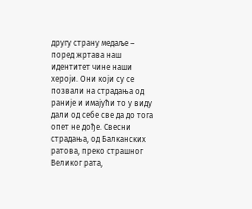другу страну медаље – поред жртава наш идентитет чине наши хероји. Они који су се позвали на страдања од раније и имајући то у виду дали од себе све да до тога опет не дође. Свесни страдања, од Балканских ратова, преко страшног Великог рата,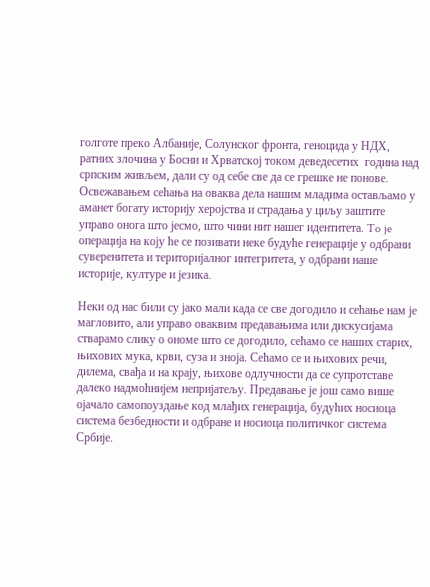голготе преко Албаније, Солунског фронта, геноцида у НДХ, ратних злочина у Босни и Хрватској током деведесетих  година над српским живљем, дали су од себе све да се грешке не понове. Освежавањем сећања на оваква дела нашим младима остављамо у аманет богату историју херојства и страдања у циљу заштите управо онога што јесмо, што чини нит нашег идентитета. To je операција на коју ће се позивати неке будуће генерације у одбрани суверенитета и територијалног интегритета, у одбрани наше историје, културе и језика.

Неки од нас били су јако мали када се све догодило и сећање нам је магловито, али управо оваквим предавањима или дискусијама стварамо слику о ономе што се догодило, сећамо се наших старих, њихових мука, крви, суза и зноја. Сећамо се и њихових речи, дилема, свађа и на крају, њихове одлучности да се супротставе далеко надмоћнијем непријатељу. Предавање је још само више ојачало самопоуздање код млађих генерација, будућих носиоца система безбедности и одбране и носиоца политичког система Србије.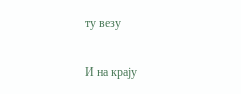ту везу

И на крају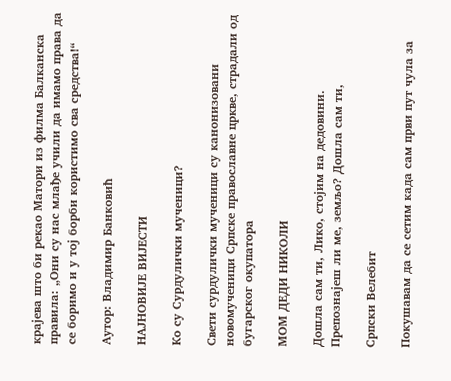крајева што би рекао Матори из филма Балканска правила: „Они су нас млађе учили да имамо права да се боримо и у тој борби користимо сва средства!“

Аутор: Владимир Банковић

НАЈНОВИЈЕ ВИЈЕСТИ

Ко су Сурдулички мученици?

Свети сурдулички мученици су канонизовани новомученици Српске православне цркве, страдали од бугарског окупатора

МОМ ДЕДИ НИКОЛИ

Дошла сам ти, Лико, стоjим на дедовини. Препознаjеш ли ме, земљо? Дошла сам ти,

Српски Велебит

Покушавам да се сетим када сам први пут чула за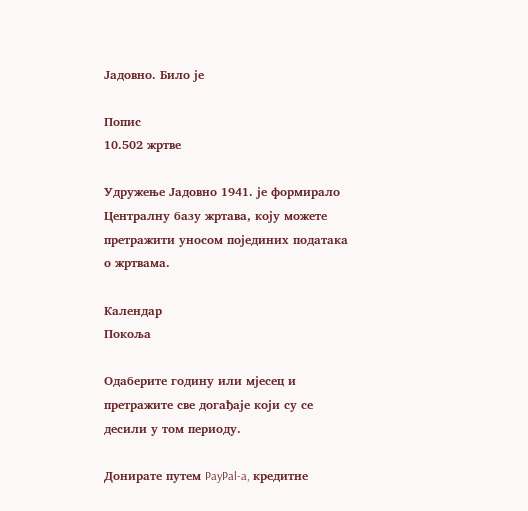Јадовно. Било је

Попис
10.502 жртве

Удружење Јадовно 1941. је формирало Централну базу жртава, коју можете претражити уносом појединих података о жртвама.

Календар
Покоља

Одаберите годину или мјесец и претражите све догађаје који су се десили у том периоду.

Донирате путем PayPal-a, кредитне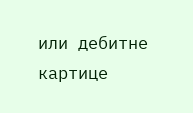или дебитне картице